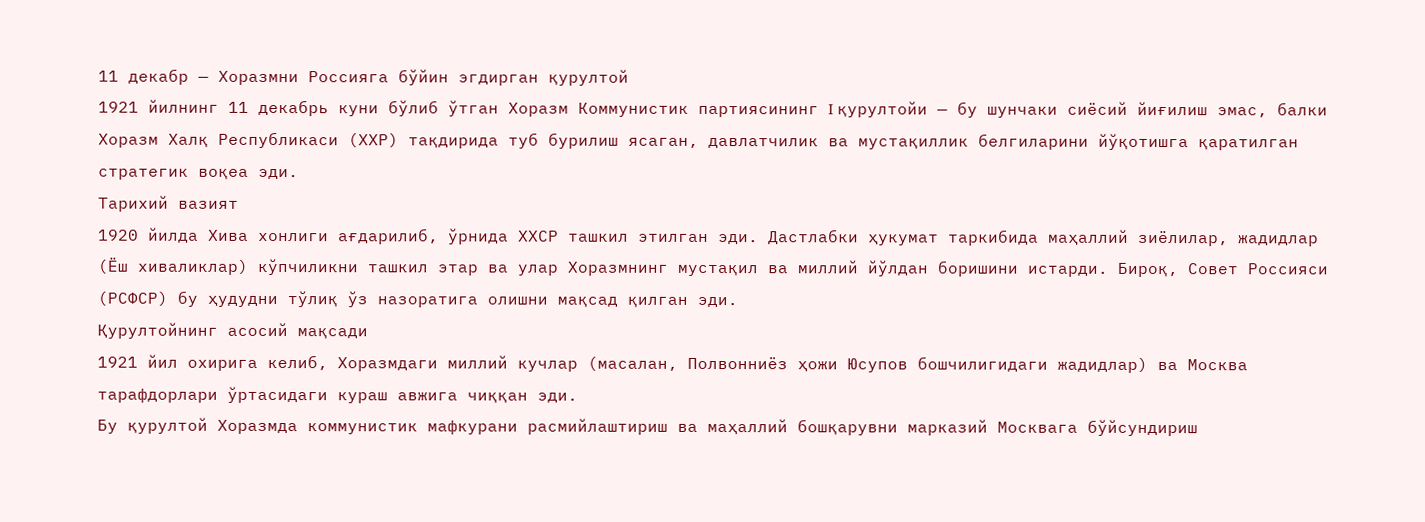11 декабр — Хоразмни Россияга бўйин эгдирган қурултой
1921 йилнинг 11 декабрь куни бўлиб ўтган Хоразм Коммунистик партиясининг I қурултойи — бу шунчаки сиёсий йиғилиш эмас, балки Хоразм Халқ Республикаси (ХХР) тақдирида туб бурилиш ясаган, давлатчилик ва мустақиллик белгиларини йўқотишга қаратилган стратегик воқеа эди.
Тарихий вазият
1920 йилда Хива хонлиги ағдарилиб, ўрнида ХХСР ташкил этилган эди. Дастлабки ҳукумат таркибида маҳаллий зиёлилар, жадидлар (Ёш хиваликлар) кўпчиликни ташкил этар ва улар Хоразмнинг мустақил ва миллий йўлдан боришини истарди. Бироқ, Совет Россияси (РСФСР) бу ҳудудни тўлиқ ўз назоратига олишни мақсад қилган эди.
Қурултойнинг асосий мақсади
1921 йил охирига келиб, Хоразмдаги миллий кучлар (масалан, Полвонниёз ҳожи Юсупов бошчилигидаги жадидлар) ва Москва тарафдорлари ўртасидаги кураш авжига чиққан эди.
Бу қурултой Хоразмда коммунистик мафкурани расмийлаштириш ва маҳаллий бошқарувни марказий Москвага бўйсундириш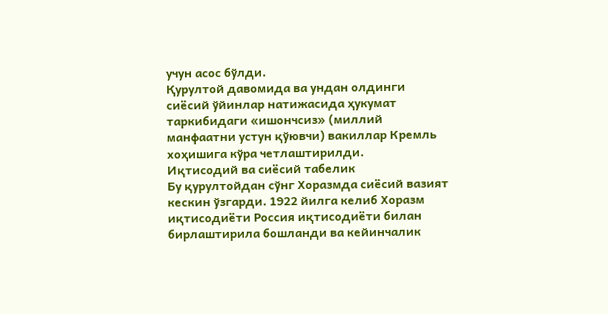учун асос бўлди.
Қурултой давомида ва ундан олдинги сиёсий ўйинлар натижасида ҳукумат таркибидаги «ишончсиз» (миллий манфаатни устун қўювчи) вакиллар Кремль хоҳишига кўра четлаштирилди.
Иқтисодий ва сиёсий табелик
Бу қурултойдан сўнг Хоразмда сиёсий вазият кескин ўзгарди. 1922 йилга келиб Хоразм иқтисодиёти Россия иқтисодиёти билан бирлаштирила бошланди ва кейинчалик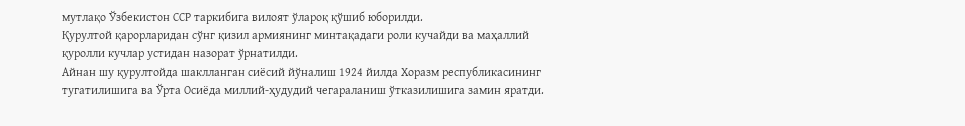мутлақо Ўзбекистон ССР таркибига вилоят ўлароқ қўшиб юборилди.
Қурултой қарорларидан сўнг қизил армиянинг минтақадаги роли кучайди ва маҳаллий қуролли кучлар устидан назорат ўрнатилди.
Айнан шу қурултойда шаклланган сиёсий йўналиш 1924 йилда Хоразм республикасининг тугатилишига ва Ўрта Осиёда миллий-ҳудудий чегараланиш ўтказилишига замин яратди.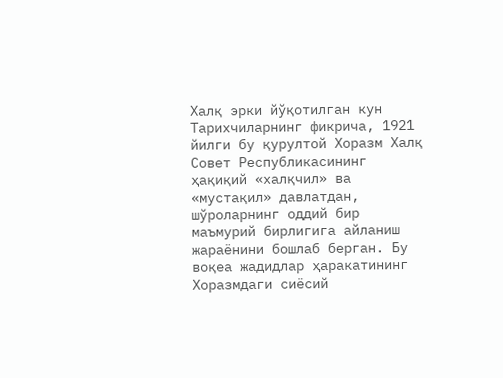Халқ эрки йўқотилган кун
Тарихчиларнинг фикрича, 1921 йилги бу қурултой Хоразм Халқ Совет Республикасининг ҳақиқий «халқчил» ва «мустақил» давлатдан, шўроларнинг оддий бир маъмурий бирлигига айланиш жараёнини бошлаб берган. Бу воқеа жадидлар ҳаракатининг Хоразмдаги сиёсий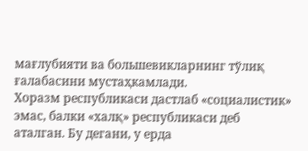мағлубияти ва большевикларнинг тўлиқ ғалабасини мустаҳкамлади.
Хоразм республикаси дастлаб «социалистик» эмас, балки «халқ» республикаси деб аталган. Бу дегани, у ерда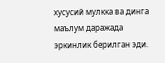хусусий мулкка ва динга маълум даражада эркинлик берилган эди.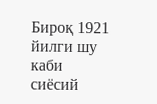Бироқ 1921 йилги шу каби сиёсий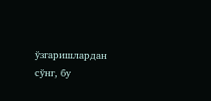ўзгаришлардан сўнг, бу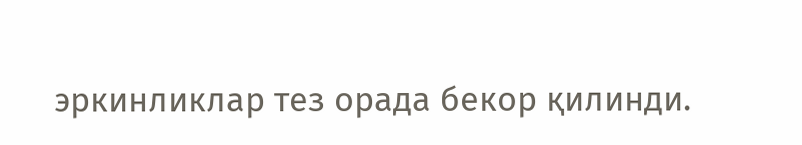эркинликлар тез орада бекор қилинди.